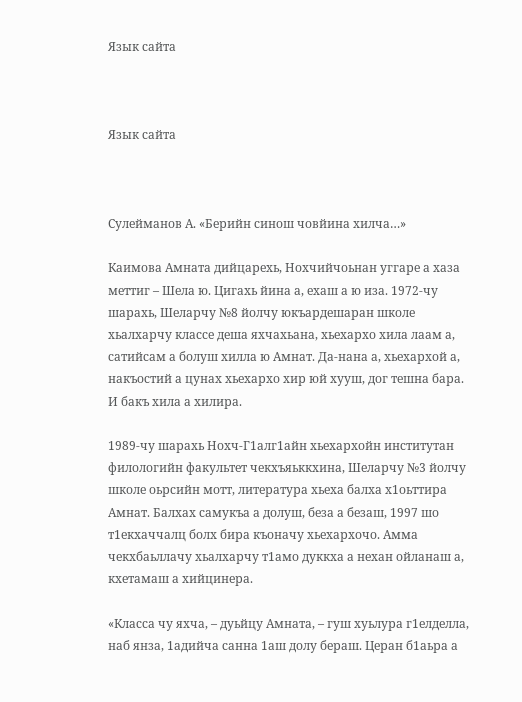Язык сайта



Язык сайта



Сулейманов А. «Берийн синош човйина хилча…»

Каимова Амната дийцарехь, Нохчийчоьнан уггаре а хаза меттиг – Шела ю. Цигахь йина а, ехаш а ю иза. 1972-чу шарахь, Шеларчу №8 йолчу юкъардешаран школе хьалхарчу классе деша яхчахьана, хьехархо хила лаам а, сатийсам а болуш хилла ю Амнат. Да-нана а, хьехархой а, накъостий а цунах хьехархо хир юй хууш, дог тешна бара. И бакъ хила а хилира.

1989-чу шарахь Нохч-Г1алг1айн хьехархойн институтан филологийн факультет чекхъяьккхина, Шеларчу №3 йолчу школе оьрсийн мотт, литература хьеха балха х1оьттира Амнат. Балхах самукъа а долуш, беза а безаш, 1997 шо т1екхаччалц болх бира къоначу хьехархочо. Амма чекхбаьллачу хьалхарчу т1амо дуккха а нехан ойланаш а, кхетамаш а хийцинера.

«Класса чу яхча, – дуьйцу Амната, – гуш хуьлура г1елделла, наб янза, 1адийча санна 1аш долу бераш. Церан б1аьра а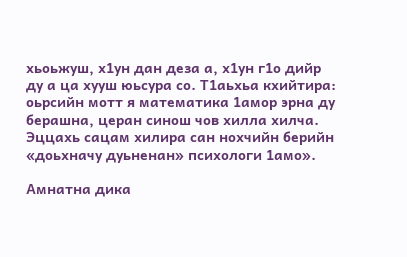хьоьжуш, х1ун дан деза а, х1ун г1о дийр ду а ца хууш юьсура со. Т1аьхьа кхийтира: оьрсийн мотт я математика 1амор эрна ду берашна, церан синош чов хилла хилча. Эццахь сацам хилира сан нохчийн берийн «доьхначу дуьненан» психологи 1амо».

Амнатна дика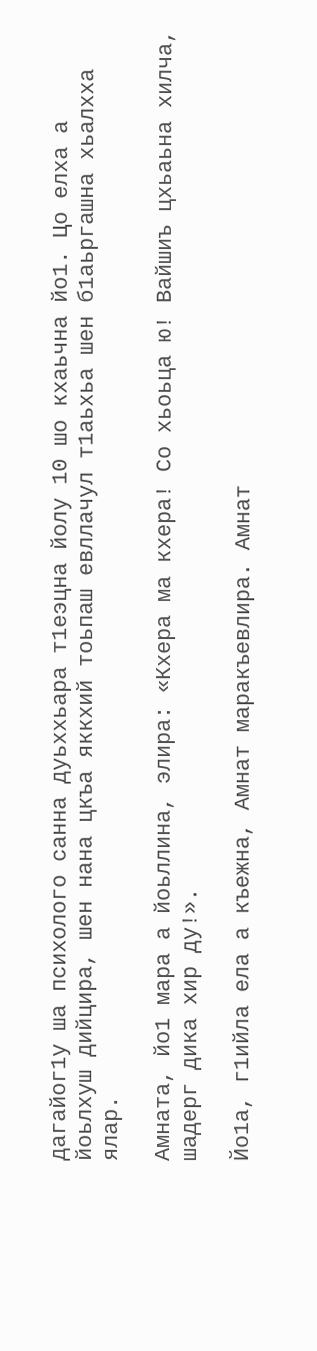дагайог1у ша психолого санна дуьххьара т1еэцна йолу 10 шо кхаьчна йо1. Цо елха а йоьлхуш дийцира, шен нана цкъа яккхий тоьпаш евллачул т1аьхьа шен б1аьргашна хьалхха ялар.

Амната, йо1 мара а йоьллина, элира: «Кхера ма кхера! Со хьоьца ю! Вайшиъ цхьаьна хилча, шадерг дика хир ду!».

Йо1а, г1ийла ела а къежна, Амнат маракъевлира. Амнат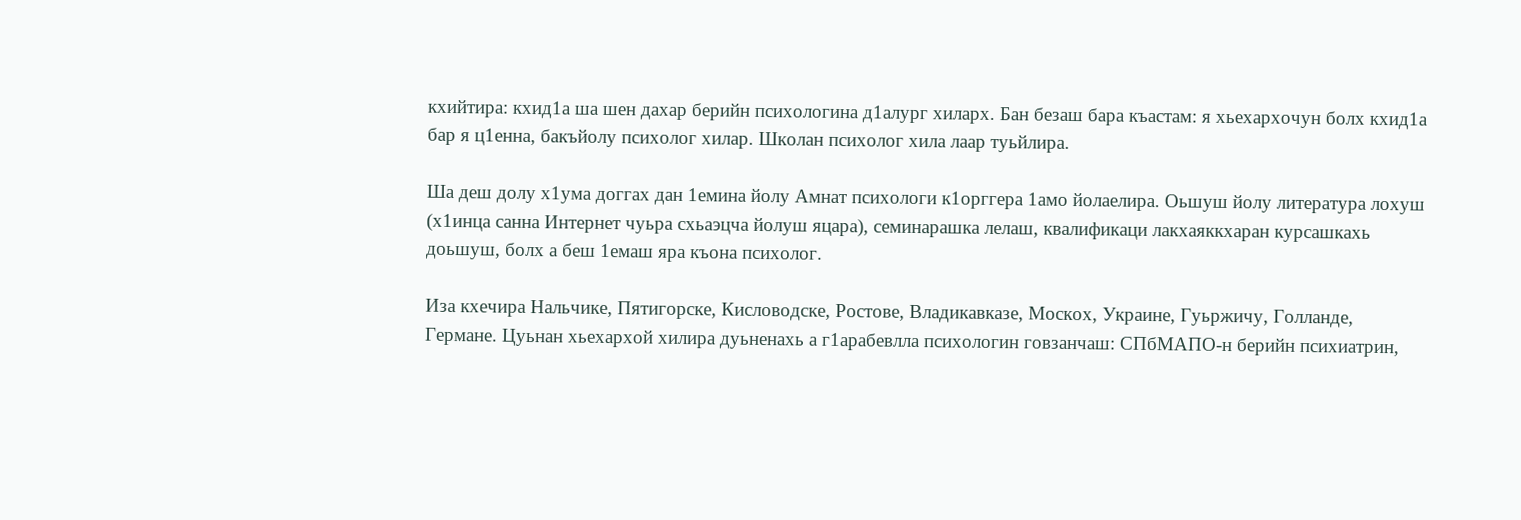кхийтира: кхид1а ша шен дахар берийн психологина д1алург хиларх. Бан безаш бара къастам: я хьехархочун болх кхид1а бар я ц1енна, бакъйолу психолог хилар. Школан психолог хила лаар туьйлира.

Ша деш долу х1ума доггах дан 1емина йолу Амнат психологи к1орггера 1амо йолаелира. Оьшуш йолу литература лохуш (х1инца санна Интернет чуьра схьаэцча йолуш яцара), семинарашка лелаш, квалификаци лакхаяккхаран курсашкахь доьшуш, болх а беш 1емаш яра къона психолог.

Иза кхечира Нальчике, Пятигорске, Кисловодске, Ростове, Владикавказе, Москох, Украине, Гуьржичу, Голланде, Германе. Цуьнан хьехархой хилира дуьненахь а г1арабевлла психологин говзанчаш: СПбМАПО-н берийн психиатрин,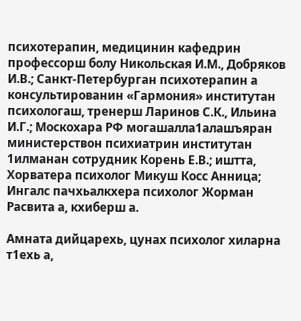психотерапин, медицинин кафедрин профессорш болу Никольская И.М., Добряков И.В.; Санкт-Петербурган психотерапин а консультированин «Гармония» институтан психологаш, тренерш Ларинов С.К., Ильина И.Г.; Москохара РФ могашалла1алашъяран министерствон психиатрин институтан 1илманан сотрудник Корень Е.В.; иштта, Хорватера психолог Микуш Косс Анница; Ингалс пачхьалкхера психолог Жорман Расвита а, кхиберш а.

Амната дийцарехь, цунах психолог хиларна т1ехь а,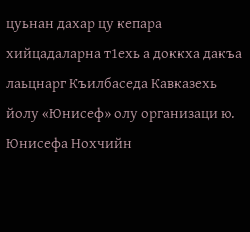цуьнан дахар цу кепара хийцадаларна т1ехь а доккха дакъа лаьцнарг Къилбаседа Кавказехь йолу «Юнисеф» олу организаци ю. Юнисефа Нохчийн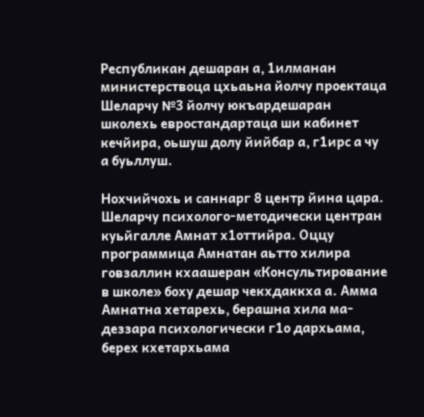Республикан дешаран а, 1илманан министерствоца цхьаьна йолчу проектаца Шеларчу №3 йолчу юкъардешаран школехь евростандартаца ши кабинет кечйира, оьшуш долу йийбар а, г1ирс а чу а буьллуш.

Нохчийчохь и саннарг 8 центр йина цара. Шеларчу психолого-методически центран куьйгалле Амнат х1оттийра. Оццу программица Амнатан аьтто хилира говзаллин кхаашеран «Консультирование в школе» боху дешар чекхдаккха а. Амма Амнатна хетарехь, берашна хила ма-деззара психологически г1о дархьама, берех кхетархьама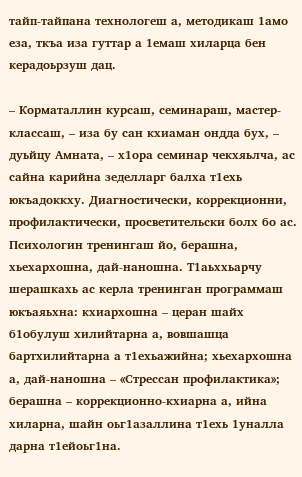тайп-тайпана технологеш а, методикаш 1амо еза, ткъа иза гуттар а 1емаш хиларца бен керадоьрзуш дац.

– Корматаллин курсаш, семинараш, мастер-классаш, – иза бу сан кхиаман ондда бух, – дуьйцу Амната, – х1ора семинар чекхяьлча, ас сайна карийна зеделларг балха т1ехь юкъадоккху. Диагностически, коррекционни, профилактически, просветительски болх бо ас. Психологин тренингаш йо, берашна, хьехархошна, дай-наношна. Т1аьххьарчу шерашкахь ас керла тренинган программаш юкъаяьхна: кхиархошна – церан шайх б1обулуш хилийтарна а, вовшашца бартхилийтарна а т1ехьажийна; хьехархошна а, дай-наношна – «Стрессан профилактика»; берашна – коррекционно-кхиарна а, ийна хиларна, шайн оьг1азаллина т1ехь 1уналла дарна т1ейоьг1на.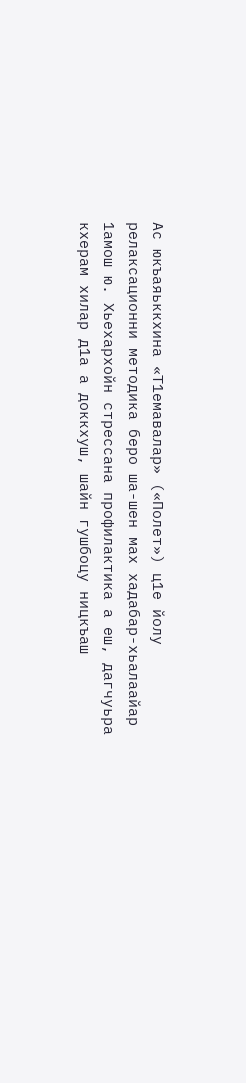Ас юкъаяьккхина «Т1емавалар» («Полет») ц1е йолу релаксационни методика беро ша-шен мах хадабар-хьалаайар 1амош ю. Хьехархойн стрессана профилактика а еш, дагчуьра кхерам хилар д1а а доккхуш, шайн гушбоцу ницкъаш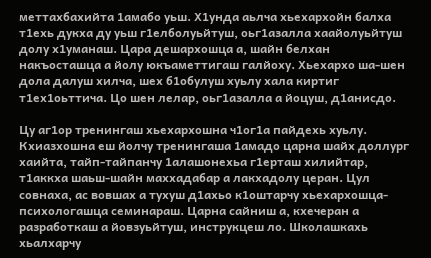меттахбахийта 1амабо уьш. Х1унда аьлча хьехархойн балха т1ехь дукха ду уьш г1елболуьйтуш, оьг1азалла хаайолуьйтуш долу х1уманаш. Цара дешархошца а, шайн белхан накъосташца а йолу юкъаметтигаш галйоху. Хьехархо ша-шен дола далуш хилча, шех б1обулуш хуьлу хала киртиг т1ех1оьттича. Цо шен лелар, оьг1азалла а йоцуш, д1анисдо.

Цу аг1ор тренингаш хьехархошна ч1ог1а пайдехь хуьлу. Кхиазхошна еш йолчу тренингаша 1амадо царна шайх доллург хаийта, тайп-тайпанчу 1алашонехьа г1ерташ хилийтар, т1аккха шаьш-шайн маххадабар а лакхадолу церан. Цул совнаха, ас вовшах а тухуш д1ахьо к1оштарчу хьехархошца-психологашца семинараш. Царна сайниш а, кхечеран а разработкаш а йовзуьйтуш, инструкцеш ло. Школашкахь хьалхарчу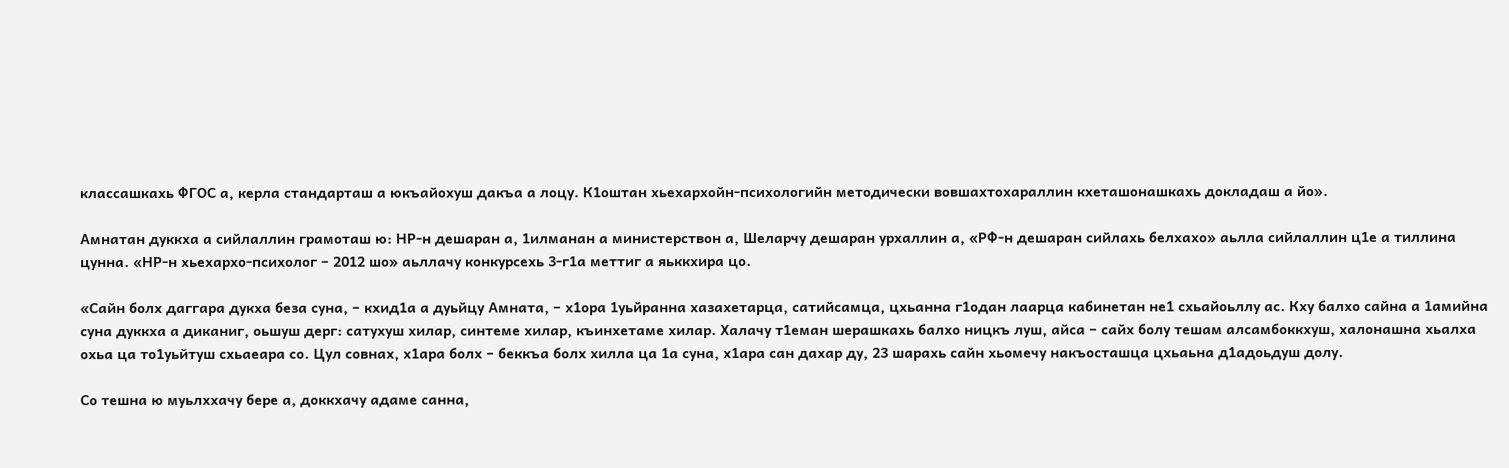классашкахь ФГОС а, керла стандарташ а юкъайохуш дакъа а лоцу. К1оштан хьехархойн-психологийн методически вовшахтохараллин кхеташонашкахь докладаш а йо».

Амнатан дуккха а сийлаллин грамоташ ю: НР-н дешаран а, 1илманан а министерствон а, Шеларчу дешаран урхаллин а, «РФ-н дешаран сийлахь белхахо» аьлла сийлаллин ц1е а тиллина цунна. «НР-н хьехархо-психолог – 2012 шо» аьллачу конкурсехь 3-г1а меттиг а яьккхира цо.

«Сайн болх даггара дукха беза суна, – кхид1а а дуьйцу Амната, – х1ора 1уьйранна хазахетарца, сатийсамца, цхьанна г1одан лаарца кабинетан не1 схьайоьллу ас. Кху балхо сайна а 1амийна суна дуккха а диканиг, оьшуш дерг: сатухуш хилар, синтеме хилар, къинхетаме хилар. Халачу т1еман шерашкахь балхо ницкъ луш, айса – сайх болу тешам алсамбоккхуш, халонашна хьалха охьа ца то1уьйтуш схьаеара со. Цул совнах, х1ара болх – беккъа болх хилла ца 1а суна, х1ара сан дахар ду, 23 шарахь сайн хьомечу накъосташца цхьаьна д1адоьдуш долу.

Со тешна ю муьлххачу бере а, доккхачу адаме санна,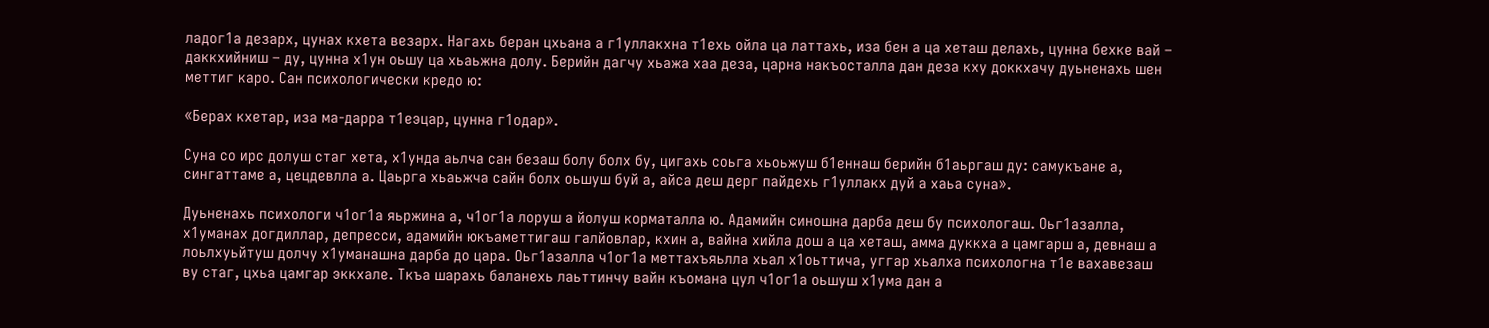ладог1а дезарх, цунах кхета везарх. Нагахь беран цхьана а г1уллакхна т1ехь ойла ца латтахь, иза бен а ца хеташ делахь, цунна бехке вай – даккхийниш – ду, цунна х1ун оьшу ца хьаьжна долу. Берийн дагчу хьажа хаа деза, царна накъосталла дан деза кху доккхачу дуьненахь шен меттиг каро. Сан психологически кредо ю:

«Берах кхетар, иза ма-дарра т1еэцар, цунна г1одар».

Суна со ирс долуш стаг хета, х1унда аьлча сан безаш болу болх бу, цигахь соьга хьоьжуш б1еннаш берийн б1аьргаш ду: самукъане а, сингаттаме а, цецдевлла а. Цаьрга хьаьжча сайн болх оьшуш буй а, айса деш дерг пайдехь г1уллакх дуй а хаьа суна».

Дуьненахь психологи ч1ог1а яьржина а, ч1ог1а лоруш а йолуш корматалла ю. Адамийн синошна дарба деш бу психологаш. Оьг1азалла, х1уманах догдиллар, депресси, адамийн юкъаметтигаш галйовлар, кхин а, вайна хийла дош а ца хеташ, амма дуккха а цамгарш а, девнаш а лоьлхуьйтуш долчу х1уманашна дарба до цара. Оьг1азалла ч1ог1а меттахъяьлла хьал х1оьттича, уггар хьалха психологна т1е вахавезаш ву стаг, цхьа цамгар эккхале. Ткъа шарахь баланехь лаьттинчу вайн къомана цул ч1ог1а оьшуш х1ума дан а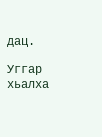дац.

Уггар хьалха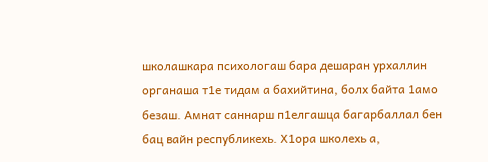школашкара психологаш бара дешаран урхаллин органаша т1е тидам а бахийтина, болх байта 1амо безаш. Амнат саннарш п1елгашца багарбаллал бен бац вайн республикехь. Х1ора школехь а,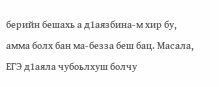берийн бешахь а д1аязбина-м хир бу, амма болх бан ма-безза беш бац. Масала, ЕГЭ д1аяла чубоьлхуш болчу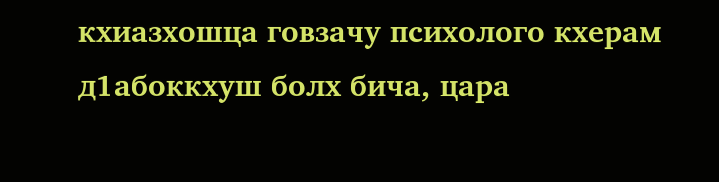кхиазхошца говзачу психолого кхерам д1абоккхуш болх бича, цара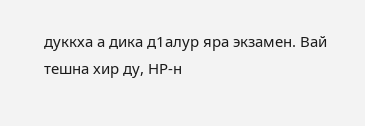дуккха а дика д1алур яра экзамен. Вай тешна хир ду, НР-н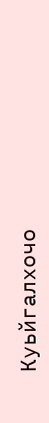Куьйгалхочо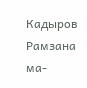Кадыров Рамзана ма-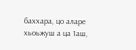баххара, цо аларе хьоьжуш а ца 1аш,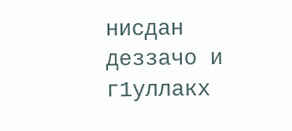нисдан деззачо и г1уллакх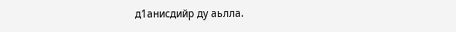д1анисдийр ду аьлла.